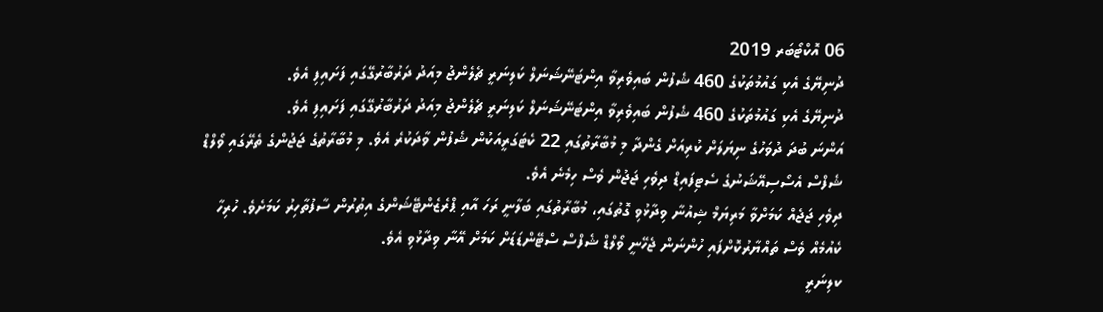06 އޮކްޓޯބަރ 2019
ދުނިޔޭގެ އެކި ގައުމުތަކުގެ 460 ޝެފުން ބައިވެރިވާ އިންޓަނޭޝަނަލް ކަލިނަރީ ޗެލެންޖު މިއަދު ދަރުބާރުގޭގައި ފަށައިފި އެވެ.
ދުނިޔޭގެ އެކި ގައުމުތަކުގެ 460 ޝެފުން ބައިވެރިވާ އިންޓަނޭޝަނަލް ކަލިނަރީ ޗެލެންޖު މިއަދު ދަރުބާރުގޭގައި ފަށައިފި އެވެ.
އަންނަ ބުދަ ދުވަހުގެ ނިޔަލަށް ކުރިއަށް ގެންދާ މި މުބާރާތުގައި 22 ކެޓަގަރީއަކުން ޝެފުން ވާދަކުރެ އެވެ. މި މުބާރާތުގެ ޖަޖުންގެ ތެރޭގައި ވޯލްޑް ޝެފްސް އެސޯސިއޭޝަނުގެ ސެޓިފައިޑް ދިވެހި ޖަޖުން ވެސް ހިމެނެ އެވެ.
ދިވެހި ޖަޖެއް ކަމަށްވާ މަރިޔަމް ޝިއުނާ ވިދާޅުވި ގޮތުގައި، މުބާރާތުގައި ބަލާނީ ރަހަ އާއި ޕްރެޒެންޓޭޝަންގެ އިތުރުން ސާފުތާހިރު ކަމަށެވެ. ހުރިހާ ކެއުމެއް ވެސް ތައްޔާރުކޮށްފައި ހުންނަން ޖެހޭނީ ވޯލްޑް ޝެފްސް ސްޓޭންޑަޑަށް ކަމަށް އޭނާ ވިދާޅުވި އެވެ.
ކލިނަރީ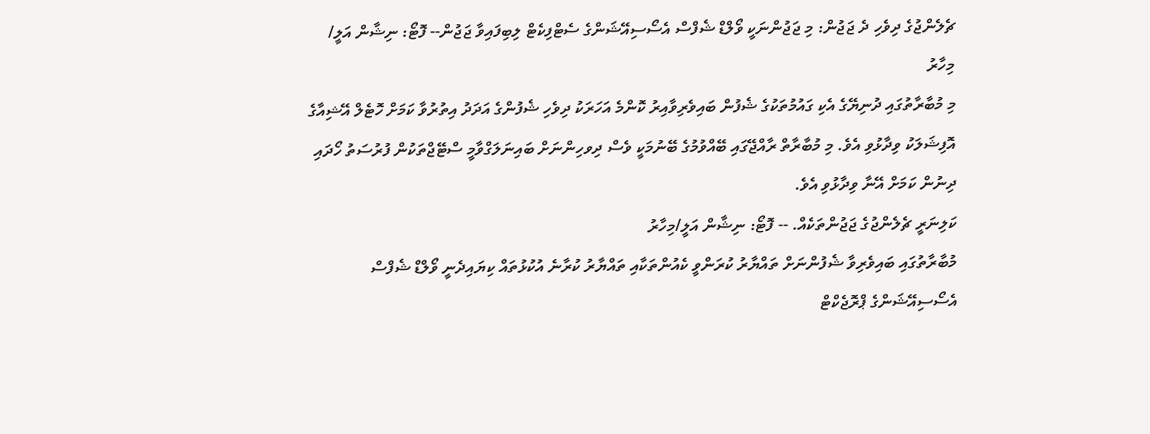ޗެލެންޖުގެ ދިވެހި ދެ ޖަޖުން: މި ޖަޖުންނަކީ ވޯލްޑް ޝެފްސް އެސޯސިއޭޝަންގެ ސެޓްފިކެޓް ލިބިފައިވާ ޖަޖުން-- ފޮޓޯ: ނިޝާން އަލީ/ މިހާރު
މި މުބާރާތުގައި ދުނިޔޭގެ އެކި ގައުމުތަކުގެ ޝެފުން ބައިވެރިވާއިރު ކޮންމެ އަހަރަކު ދިވެހި ޝެފުންގެ އަދަދު އިތުރުވާ ކަމަށް ހޮޓެލް އޭޝިއާގެ އޮފިޝަލަކު ވިދާޅުވި އެވެ. މި މުބާރާތް ރާއްޖޭގައި ބޭއްވުމުގެ ބޭނުމަކީ ވެސް ދިވހިންނަށް ބައިނަލަގްވާމީ ސްޓޭޖްތަކުން ފުރުސަތު ހޯދައި ދިނުން ކަމަށް އޭނާ ވިދާޅުވި އެވެ.
ކަލިނަރީ ޗެލެންޖުގެ ޖަޖުންތަކެއް. -- ފޮޓޯ: ނިޝާން އަލީ/މިހާރު
މުބާރާތުގައި ބައިވެރިވާ ޝެފުންނަށް ތައްޔާރު ކުރަންވީ ކެއުންތަކާއި ތައްޔާރު ކުރާނެ އުކުޅުތައް ކިޔައިދެނީ ވޯލްޑް ޝެފްސް އެސޯސިއޭޝަންގެ ޕްރޮޖެކްޓް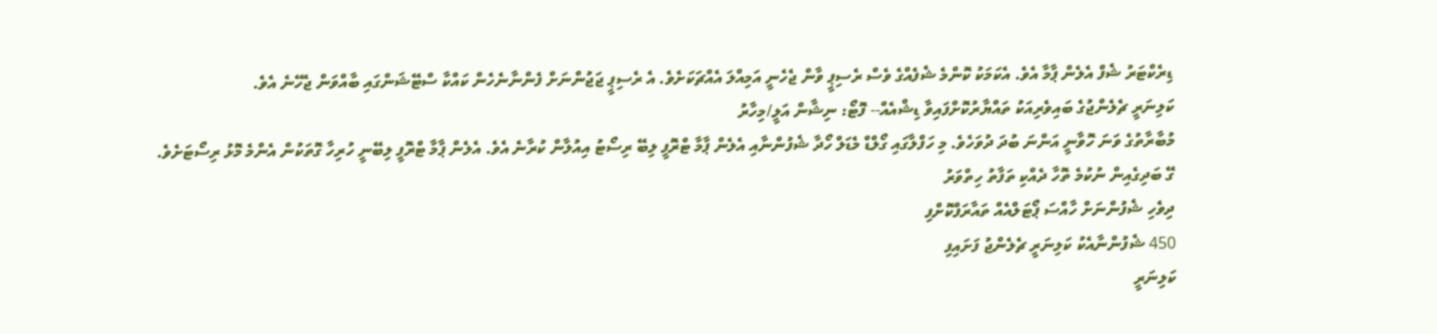ޑިރެކްޓަރު ޝެފް އެލެން ޕާމާ އެވެ. އެކަމަކު ކޮންމެ ޝެފެއްގެ ވެސް ރެސިޕީ ވާން ޖެހެނީ އަމިއްލަ އެއްޗަކަށެވެ. އެ ރެސިޕީ ޖަޖުންނަށް ފެންނާނެހެން ކައްކާ ސްޓޭޝަންގައި ބާއްވަން ޖެހޭނެ އެވެ.
ކަލިނަރީ ޗެލެންޖުގެ ބައިވެރިއަކު ތައްޔާރުކޮށްފައިވާ ޑިޝްއެއް-- ފޮޓޯ: ނިޝާން އަލީ/މިހާރު
މުބާރާތުގެ ވަނަ ހޮވާނީ އަންނަ ބުދަ ދުވަހެވެ. މި ހަފްލާގައި ގޯލްޑް މެޑަލް ހޯދާ ޝެފުންނާއި އެލެން ޕާމާ ޓްރޮފީ ލިބޭ ރިސޯޓު އިއުލާން ކުރާނެ އެވެ. އެލެން ޕާމާ ޓްރޮފީ ލިބޭނީ ހުރިހާ ގޮތަކުން އެންމެ މޮޅު ރިސޯޓަށެވެ.
ގޭ ބަދިގެއިން ނުކުމެ ތޮހާ ދެއްކި ތަފާތު ހިތްވަރު
ދިވެހި ޝެފުންނަށް ހާއްސަ ޕޯޓަލްއެއް ތައާރަފްކޮށްފި
450 ޝެފުންނާއެކު ކަލިނަރީ ޗެލެންޖު ފަށައިފި
ކަލިނަރީ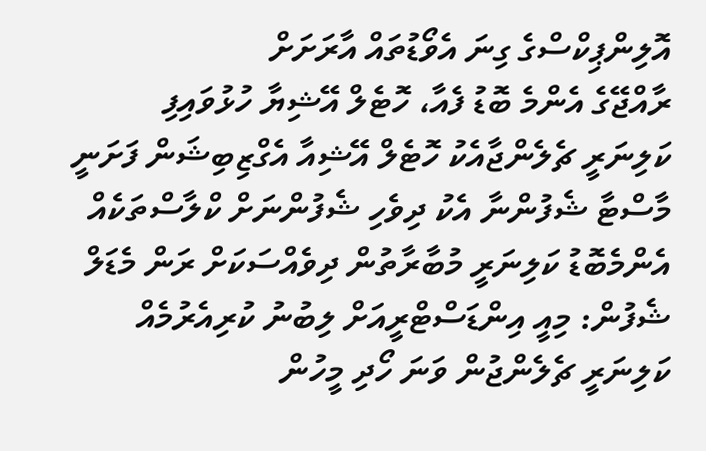އޮލިންޕިކްސްގެ ގިނަ އެވޯޑުތައް އާރަށަށް
ރާއްޖޭގެ އެންމެ ބޮޑު ފެއާ، ހޮޓެލް އޭޝިޔާ ހުޅުވައިފި
ކަލިނަރީ ޗެލެންޖާއެކު ހޮޓެލް އޭޝިއާ އެގްޒިބިޝަން ފަށަނީ
މާސްޓާ ޝެފުންނާ އެކު ދިވެހި ޝެފުންނަށް ކްލާސްތަކެއް
އެންމެބޮޑު ކަލިނަރީ މުބާރާތުން ދިވެއްސަކަށް ރަން މެޑަލް
ޝެފުން: މިއީ އިންޑަސްޓްރީއަށް ލިބުނު ކުރިއެރުމެއް
ކަލިނަރީ ޗެލެންޖުން ވަނަ ހޯދި މީހުން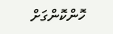ހޮންކޮންގަށް